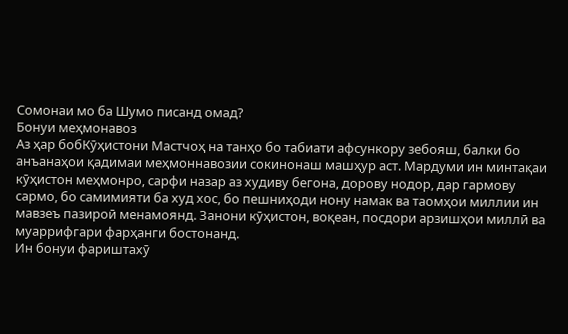Сомонаи мо ба Шумо писанд омад?
Бонуи меҳмонавоз
Аз ҳар бобКӯҳистони Мастчоҳ на танҳо бо табиати афсункору зебояш, балки бо анъанаҳои қадимаи меҳмоннавозии сокинонаш машҳур аст. Мардуми ин минтақаи кӯҳистон меҳмонро, сарфи назар аз худиву бегона, дорову нодор, дар гармову сармо, бо самимияти ба худ хос, бо пешниҳоди нону намак ва таомҳои миллии ин мавзеъ пазироӣ менамоянд. Занони кӯҳистон, воқеан, посдори арзишҳои миллӣ ва муаррифгари фарҳанги бостонанд.
Ин бонуи фариштахӯ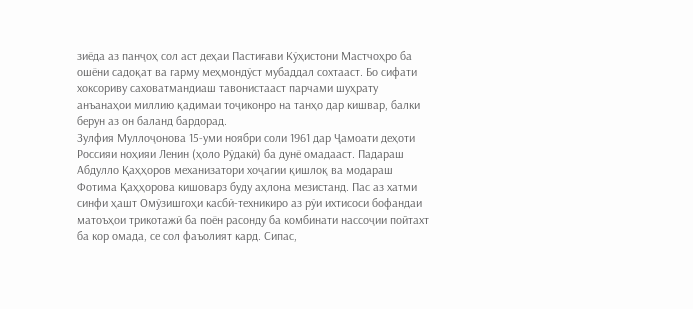зиёда аз панҷоҳ сол аст деҳаи Пастиғави Кӯҳистони Мастчоҳро ба ошёни садоқат ва гарму меҳмондӯст мубаддал сохтааст. Бо сифати хоксориву саховатмандиаш тавонистааст парчами шуҳрату анъанаҳои миллию қадимаи тоҷиконро на танҳо дар кишвар, балки берун аз он баланд бардорад.
Зулфия Муллоҷонова 15-уми ноябри соли 1961 дар Ҷамоати деҳоти Россияи ноҳияи Ленин (ҳоло Рӯдакӣ) ба дунё омадааст. Падараш Абдулло Қаҳҳоров механизатори хоҷагии қишлоқ ва модараш Фотима Қаҳҳорова кишоварз буду аҳлона мезистанд. Пас аз хатми синфи ҳашт Омӯзишгоҳи касбӣ-техникиро аз рӯи ихтисоси бофандаи матоъҳои трикотажӣ ба поён расонду ба комбинати нассоҷии пойтахт ба кор омада, се сол фаъолият кард. Сипас,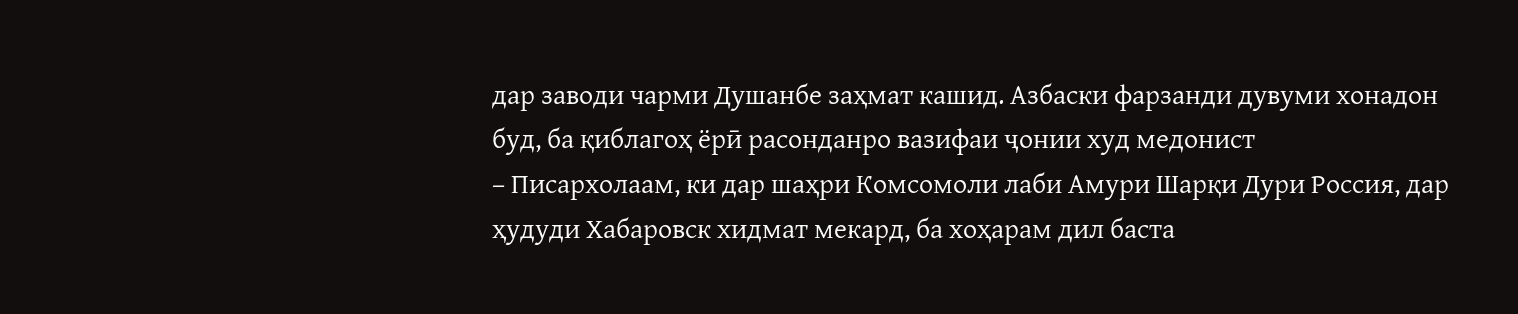дар заводи чарми Душанбе заҳмат кашид. Азбаски фарзанди дувуми хонадон буд, ба қиблагоҳ ёрӣ расонданро вазифаи ҷонии худ медонист
– Писархолаам, ки дар шаҳри Комсомоли лаби Амури Шарқи Дури Россия, дар ҳудуди Хабаровск хидмат мекард, ба хоҳарам дил баста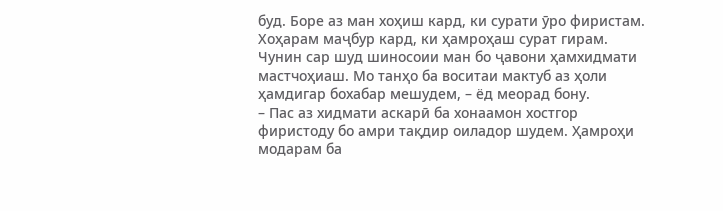буд. Боре аз ман хоҳиш кард, ки сурати ӯро фиристам. Хоҳарам маҷбур кард, ки ҳамроҳаш сурат гирам. Чунин сар шуд шиносоии ман бо ҷавони ҳамхидмати мастчоҳиаш. Мо танҳо ба воситаи мактуб аз ҳоли ҳамдигар бохабар мешудем, – ёд меорад бону.
– Пас аз хидмати аскарӣ ба хонаамон хостгор фиристоду бо амри тақдир оиладор шудем. Ҳамроҳи модарам ба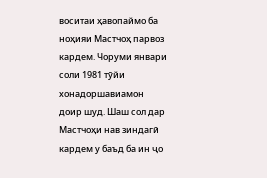воситаи ҳавопаймо ба ноҳияи Мастчоҳ парвоз кардем. Чоруми январи соли 1981 тӯйи хонадоршавиамон доир шуд. Шаш сол дар Мастчоҳи нав зиндагӣ кардем у баъд ба ин ҷо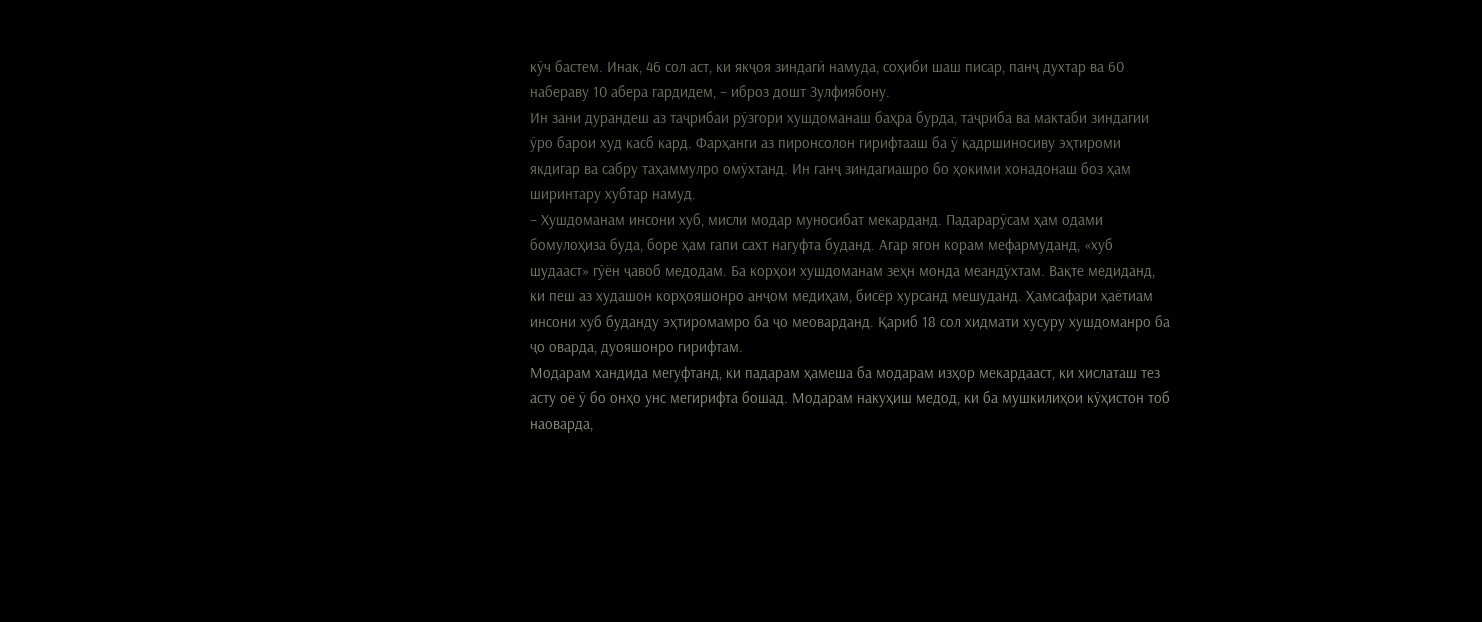кӯч бастем. Инак, 46 сол аст, ки якҷоя зиндагӣ намуда, соҳиби шаш писар, панҷ духтар ва 60 набераву 10 абера гардидем, – иброз дошт Зулфиябону.
Ин зани дурандеш аз таҷрибаи рӯзгори хушдоманаш баҳра бурда, таҷриба ва мактаби зиндагии ӯро барои худ касб кард. Фарҳанги аз пиронсолон гирифтааш ба ӯ қадршиносиву эҳтироми якдигар ва сабру таҳаммулро омӯхтанд. Ин ганҷ зиндагиашро бо ҳокими хонадонаш боз ҳам ширинтару хубтар намуд.
– Хушдоманам инсони хуб, мисли модар муносибат мекарданд. Падарарӯсам ҳам одами бомулоҳиза буда, боре ҳам гапи сахт нагуфта буданд. Агар ягон корам мефармуданд, «хуб шудааст» гӯён ҷавоб медодам. Ба корҳои хушдоманам зеҳн монда меандӯхтам. Вақте медиданд, ки пеш аз худашон корҳояшонро анҷом медиҳам, бисёр хурсанд мешуданд. Ҳамсафари ҳаётиам инсони хуб буданду эҳтиромамро ба ҷо меоварданд. Қариб 18 сол хидмати хусуру хушдоманро ба ҷо оварда, дуояшонро гирифтам.
Модарам хандида мегуфтанд, ки падарам ҳамеша ба модарам изҳор мекардааст, ки хислаташ тез асту оё ӯ бо онҳо унс мегирифта бошад. Модарам накуҳиш медод, ки ба мушкилиҳои кӯҳистон тоб наоварда,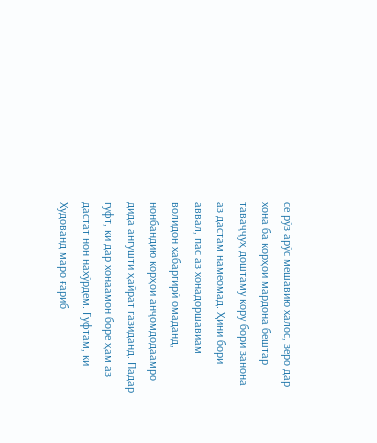се рӯз арӯс мешавию халос, зеро дар хона ба корҳои мардона бештар таваҷҷуҳ доштаму кору бори занона аз дастам намеомад. Ҳини бори аввал, пас аз хонадоршавиам волидон хабаргирӣ омаданд, нонбандию корҳои анҷомдодаамро дида ангушти ҳайрат газиданд. Падар гуфт, ки дар хонаамон боре ҳам аз дастат нон нахӯрдем. Гуфтам, ки Худованд маро ғариб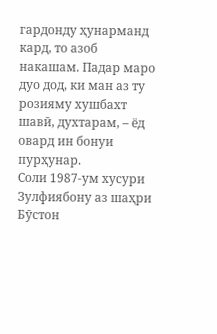гардонду ҳунарманд кард, то азоб накашам. Падар маро дуо дод, ки ман аз ту розияму хушбахт шавӣ, духтарам, – ёд овард ин бонуи пурҳунар.
Соли 1987-ум хусури Зулфиябону аз шаҳри Бӯстон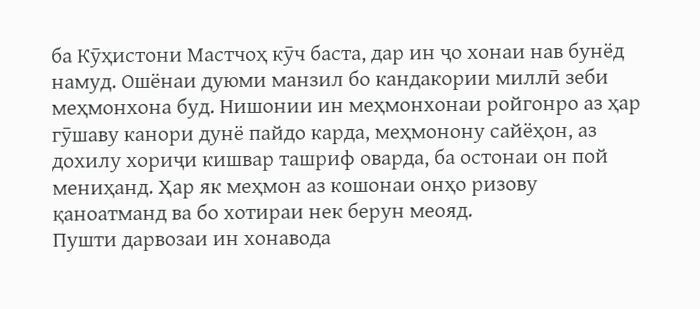ба Кӯҳистони Мастчоҳ кӯч баста, дар ин ҷо хонаи нав бунёд намуд. Ошёнаи дуюми манзил бо кандакории миллӣ зеби меҳмонхона буд. Нишонии ин меҳмонхонаи ройгонро аз ҳар гӯшаву канори дунё пайдо карда, меҳмонону сайёҳон, аз дохилу хориҷи кишвар ташриф оварда, ба остонаи он пой мениҳанд. Ҳар як меҳмон аз кошонаи онҳо ризову қаноатманд ва бо хотираи нек берун меояд.
Пушти дарвозаи ин хонавода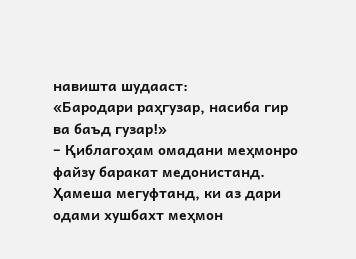навишта шудааст:
«Бародари раҳгузар, насиба гир ва баъд гузар!»
– Қиблагоҳам омадани меҳмонро файзу баракат медонистанд. Ҳамеша мегуфтанд, ки аз дари одами хушбахт меҳмон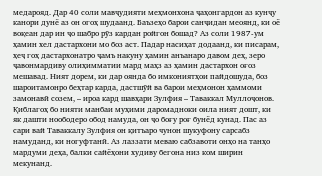медарояд. Дар 40 соли мавҷудияти меҳмонхона ҷаҳонгардон аз кунҷу канори дунё аз он огоҳ шудаанд. Баъзеҳо барои санҷидан меоянд, ки оё воқеан дар ин ҷо шабро рӯз кардан ройгон бошад? Аз соли 1987-ум ҳамин хел дастархони мо боз аст. Падар насиҳат додаанд, ки писарам, ҳеҷ гоҳ дастархонатро ҷамъ накуну ҳамин анъанаро давом деҳ, зеро ҷавонмардиву олиҳимматии мард маҳз аз ҳамин дастархон оғоз мешавад. Ният дорем, ки дар оянда бо имкониятҳои пайдошуда, боз шароитамонро беҳтар карда, дастшӯй ва барои меҳмонон ҳаммоми замонавӣ созем, – ироа кард шавҳари Зулфия – Таваккал Муллоҷонов.
Қиблагоҳ бо нияти манбаи муҳими даромадноки оила ният дошт, ки як дашти ноободеро обод намуда, он ҷо боғу роғ бунёд кунад. Пас аз сари вай Таваккалу Зулфия он қитъаро чунон шукуфону сарсабз намуданд, ки ногуфтанӣ. Аз лаззати меваю сабзавоти онҳо на танҳо мардуми деҳа, балки сайёҳони худиву бегона низ ком ширин мекунанд.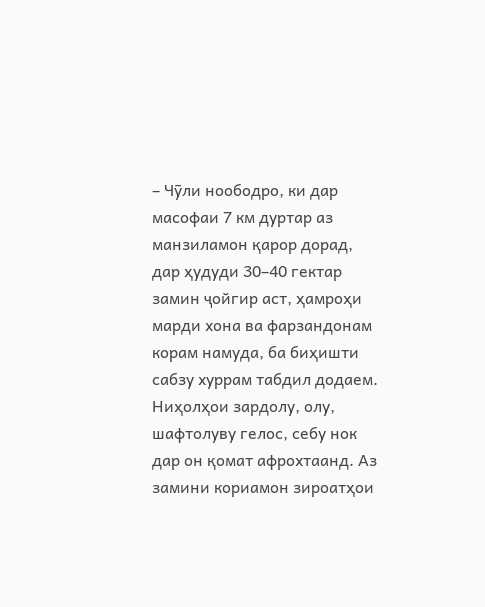– Чӯли ноободро, ки дар масофаи 7 км дуртар аз манзиламон қарор дорад, дар ҳудуди 30–40 гектар замин ҷойгир аст, ҳамроҳи марди хона ва фарзандонам корам намуда, ба биҳишти сабзу хуррам табдил додаем. Ниҳолҳои зардолу, олу, шафтолуву гелос, себу нок дар он қомат афрохтаанд. Аз замини кориамон зироатҳои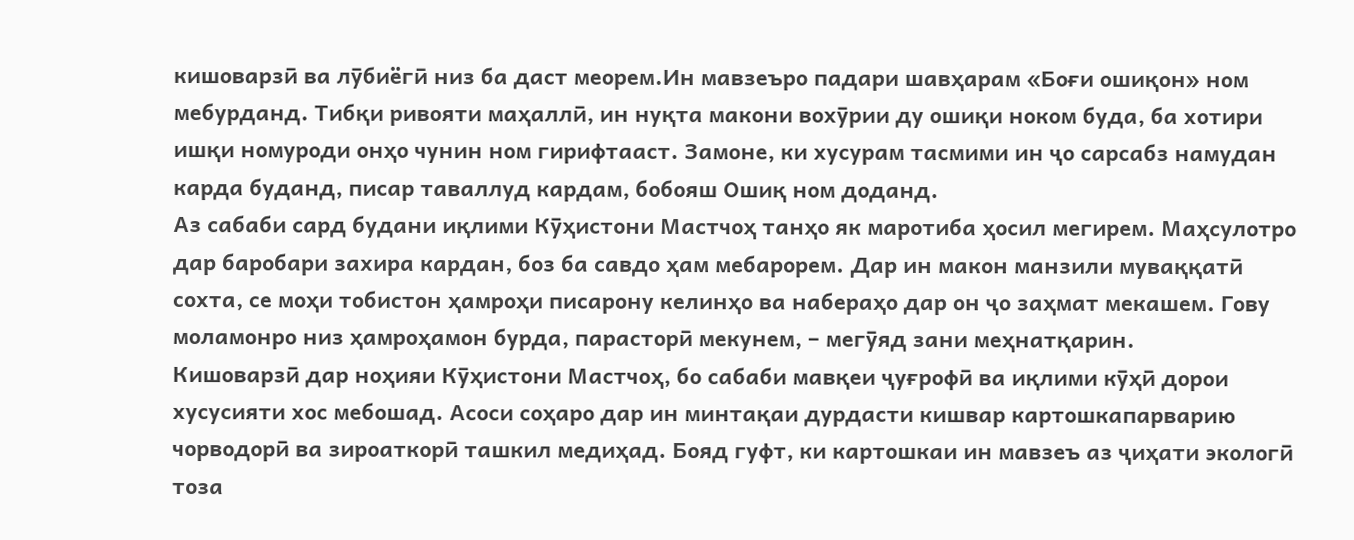кишоварзӣ ва лӯбиёгӣ низ ба даст меорем.Ин мавзеъро падари шавҳарам «Боғи ошиқон» ном мебурданд. Тибқи ривояти маҳаллӣ, ин нуқта макони вохӯрии ду ошиқи ноком буда, ба хотири ишқи номуроди онҳо чунин ном гирифтааст. Замоне, ки хусурам тасмими ин ҷо сарсабз намудан карда буданд, писар таваллуд кардам, бобояш Ошиқ ном доданд.
Аз сабаби сард будани иқлими Кӯҳистони Мастчоҳ танҳо як маротиба ҳосил мегирем. Маҳсулотро дар баробари захира кардан, боз ба савдо ҳам мебарорем. Дар ин макон манзили муваққатӣ сохта, се моҳи тобистон ҳамроҳи писарону келинҳо ва набераҳо дар он ҷо заҳмат мекашем. Гову моламонро низ ҳамроҳамон бурда, парасторӣ мекунем, – мегӯяд зани меҳнатқарин.
Кишоварзӣ дар ноҳияи Кӯҳистони Мастчоҳ, бо сабаби мавқеи ҷуғрофӣ ва иқлими кӯҳӣ дорои хусусияти хос мебошад. Асоси соҳаро дар ин минтақаи дурдасти кишвар картошкапарварию чорводорӣ ва зироаткорӣ ташкил медиҳад. Бояд гуфт, ки картошкаи ин мавзеъ аз ҷиҳати экологӣ тоза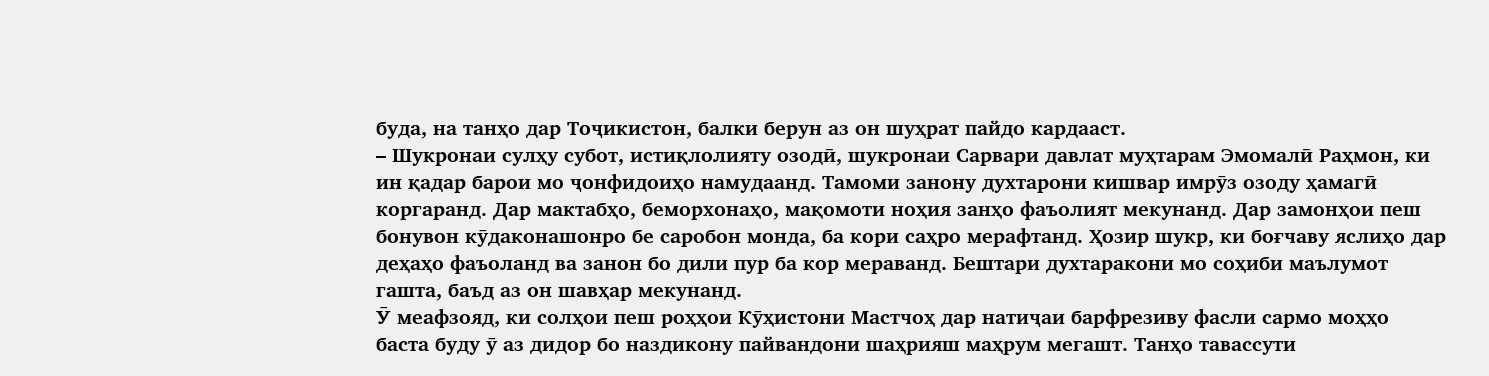буда, на танҳо дар Тоҷикистон, балки берун аз он шуҳрат пайдо кардааст.
– Шукронаи сулҳу субот, истиқлолияту озодӣ, шукронаи Сарвари давлат муҳтарам Эмомалӣ Раҳмон, ки ин қадар барои мо ҷонфидоиҳо намудаанд. Тамоми занону духтарони кишвар имрӯз озоду ҳамагӣ коргаранд. Дар мактабҳо, беморхонаҳо, мақомоти ноҳия занҳо фаъолият мекунанд. Дар замонҳои пеш бонувон кӯдаконашонро бе саробон монда, ба кори саҳро мерафтанд. Ҳозир шукр, ки боғчаву яслиҳо дар деҳаҳо фаъоланд ва занон бо дили пур ба кор мераванд. Бештари духтаракони мо соҳиби маълумот гашта, баъд аз он шавҳар мекунанд.
Ӯ меафзояд, ки солҳои пеш роҳҳои Кӯҳистони Мастчоҳ дар натиҷаи барфрезиву фасли сармо моҳҳо баста буду ӯ аз дидор бо наздикону пайвандони шаҳрияш маҳрум мегашт. Танҳо тавассути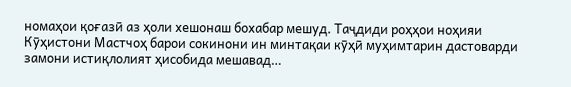номаҳои қоғазӣ аз ҳоли хешонаш бохабар мешуд. Таҷдиди роҳҳои ноҳияи Кӯҳистони Мастчоҳ барои сокинони ин минтақаи кӯҳӣ муҳимтарин дастоварди замони истиқлолият ҳисобида мешавад…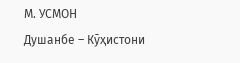М. УСМОН
Душанбе – Кӯҳистони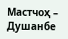Мастчоҳ – Душанбе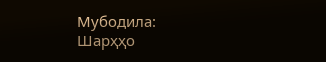Мубодила:
Шарҳҳо